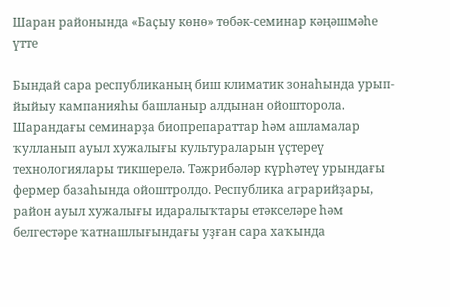Шаран районында «Баҫыу көнө» төбәк-семинар кәңәшмәһе үтте

Бындай сара республиканың биш климатик зонаһында урып-йыйыу кампанияһы башланыр алдынан ойошторола. Шарандағы семинарҙа биопрепараттар һәм ашламалар ҡулланып ауыл хужалығы культураларын үҫтереү технологиялары тикшерелә. Тәжрибәләр күрһәтеү урындағы фермер базаһында ойоштролдо. Республика аграрийҙары, район ауыл хужалығы идаралыҡтары етәкселәре һәм белгестәре ҡатнашлығындағы уҙған сара хаҡында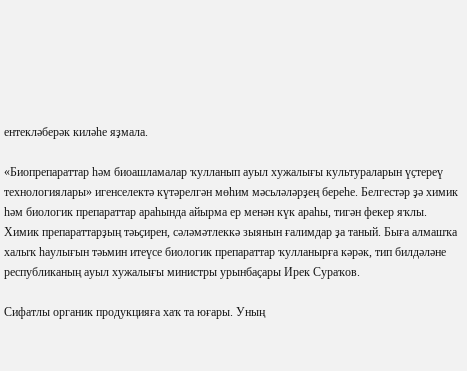ентекләберәк киләһе яҙмала.

«Биопрепараттар һәм биоашламалар ҡулланып ауыл хужалығы культураларын үҫтереү технологиялары» игенселектә күтәрелгән мөһим мәсьләләрҙең береһе. Белгестәр ҙә химик һәм биологик препараттар араһында айырма ер менән күк араһы, тигән фекер яҡлы. Химик препараттарҙың тәьҫирен, сәләмәтлеккә зыянын ғалимдар ҙа таный. Быға алмашҡа халыҡ һаулығын тәьмин итеүсе биологик препараттар ҡулланырға кәрәк, тип билдәләне республиканың ауыл хужалығы министры урынбаҫары Ирек Сураҡов.

Сифатлы органик продукцияға хаҡ та юғары. Уның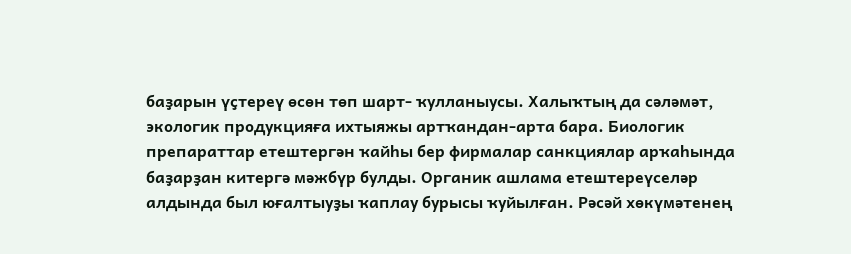баҙарын үҫтереү өсөн төп шарт- ҡулланыусы. Халыҡтың да сәләмәт, экологик продукцияға ихтыяжы артҡандан-арта бара. Биологик препараттар етештергән ҡайһы бер фирмалар санкциялар арҡаһында баҙарҙан китергә мәжбүр булды. Органик ашлама етештереүселәр алдында был юғалтыуҙы ҡаплау бурысы ҡуйылған. Рәсәй хөкүмәтенең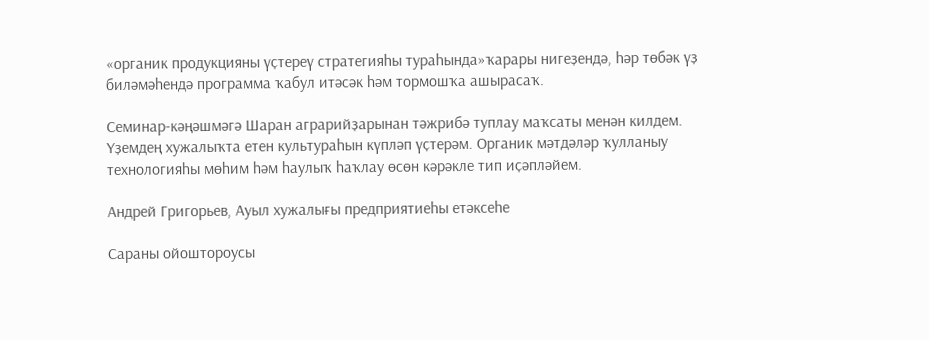«органик продукцияны үҫтереү стратегияһы тураһында»ҡарары нигеҙендә, һәр төбәк үҙ биләмәһендә программа ҡабул итәсәк һәм тормошҡа ашырасаҡ.

Семинар-кәңәшмәгә Шаран аграрийҙарынан тәжрибә туплау маҡсаты менән килдем. Үҙемдең хужалыҡта етен культураһын күпләп үҫтерәм. Органик мәтдәләр ҡулланыу технологияһы мөһим һәм һаулыҡ һаҡлау өсөн кәрәкле тип иҫәпләйем.

Андрей Григорьев, Ауыл хужалығы предприятиеһы етәксеһе

Сараны ойоштороусы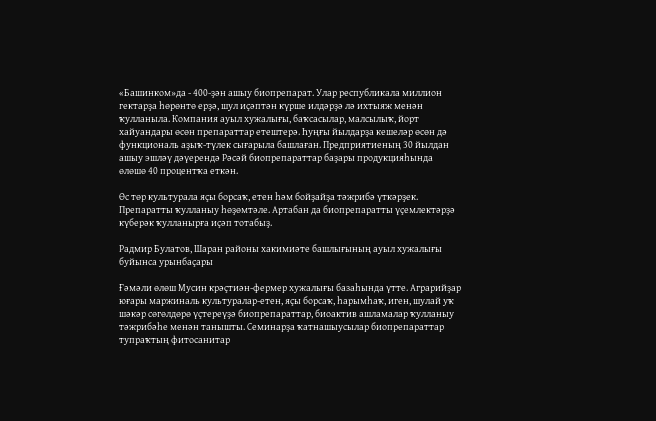«Башинком»да - 400-ҙән ашыу биопрепарат. Улар республикала миллион гектарҙа һөрөнтө ерҙә, шул иҫәптән күрше илдәрҙә лә ихтыяж менән ҡулланыла. Компания ауыл хужалығы, баҡсасылар, малсылыҡ, йорт хайуандары өсөн препараттар етештерә. Һуңғы йылдарҙа кешеләр өсөн дә функциональ аҙыҡ-түлек сығарыла башлаған. Предприятиеның 30 йылдан ашыу эшләү дәүерендә Рәсәй биопрепараттар баҙары продукцияһында өлөшө 40 процентҡа еткән.

Өс төр культурала яҫы борсаҡ, етен һәм бойҙайҙа тәжрибә үткәрҙек. Препаратты ҡулланыу һөҙөмтәле. Артабан да биопрепаратты үҫемлектәрҙә күберәк ҡулланырға иҫәп тотабыҙ.

Радмир Булатов, Шаран районы хакимиәте башлығының ауыл хужалығы буйынса урынбаҫары

Ғәмәли өлөш Мусин крәҫтиән-фермер хужалығы базаһында үтте. Аграрийҙар юғары маржиналь культуралар-етен, яҫы борсаҡ, һарымһаҡ, иген, шулай уҡ шәкәр сөгөлдөрө үҫтереүҙә биопрепараттар, биоактив ашламалар ҡулланыу тәжрибәһе менән танышты. Семинарҙа ҡатнашыусылар биопрепараттар тупраҡтың фитосанитар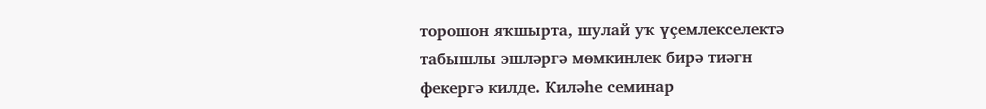торошон яҡшырта, шулай уҡ үҫемлекселектә табышлы эшләргә мөмкинлек бирә тиәгн фекергә килде. Киләһе семинар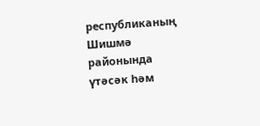республиканың Шишмә районында үтәсәк һәм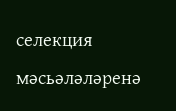селекция мәсьәләләренә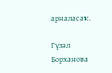арналасаҡ.

Гүзәл Борханова